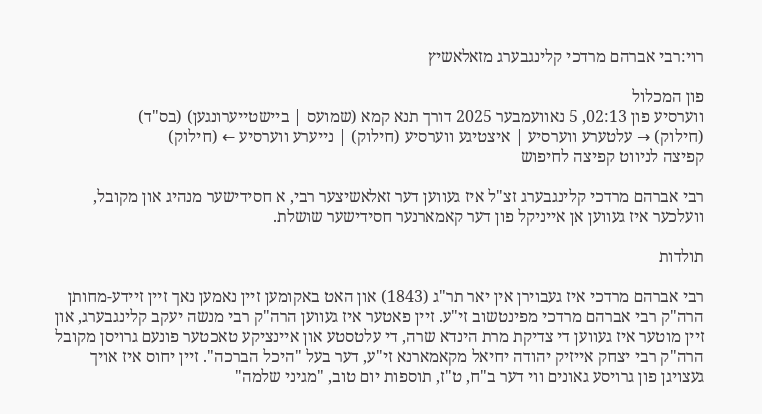רוי:רבי אברהם מרדכי קלינגבערג מזאלאשיץ

פון המכלול
ווערסיע פון 02:13, 5 נאוועמבער 2025 דורך תנא קמא (שמועס | ביישטייערונגען) (בס"ד)
(חילוק) → עלטערע ווערסיע | איצטיגע ווערסיע (חילוק) | נייערע ווערסיע ← (חילוק)
קפיצה לניווט קפיצה לחיפוש

רבי אברהם מרדכי קלינגבערג זצ"ל איז געווען דער זאלאשיצער רבי, א חסידישער מנהיג און מקובל, וועלכער איז געווען אן אייניקל פון דער קאמארנער חסידישער שושלת.

תולדות

רבי אברהם מרדכי איז געבוירן אין יאר תר"ג (1843) און האט באקומען זיין נאמען נאך זיין זיידע-מחותן הרה"ק רבי אברהם מרדכי מפינטשוב זי"ע. זיין פאטער איז געווען הרה"ק רבי מנשה יעקב קלינגבערג, און זיין מוטער איז געווען די צדיקת מרת הינדא שרה, די עלטסטע און איינציקע טאכטער פונעם גרויסן מקובל הרה"ק רבי יצחק אייזיק יהודה יחיאל מקאמארנא זי"ע, דער בעל "היכל הברכה". זיין יחוס איז אויך געצויגן פון גרויסע גאונים ווי דער ב"ח, ט"ז, תוספות יום טוב, "מגיני שלמה"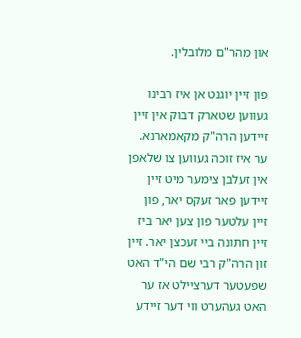און מהר"ם מלובלין.

פון זיין יוגנט אן איז רבינו געווען שטארק דבוק אין זיין זיידען הרה"ק מקאמארנא. ער איז זוכה געווען צו שלאפן אין זעלבן צימער מיט זיין זיידען פאר זעקס יאר, פון זיין עלטער פון צען יאר ביז זיין חתונה ביי זעכצן יאר. זיין זון הרה"ק רבי שם הי"ד האט שפעטער דערציילט אז ער האט געהערט ווי דער זיידע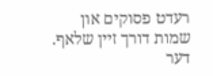רעדט פסוקים און שמות דורך זיין שלאף. דער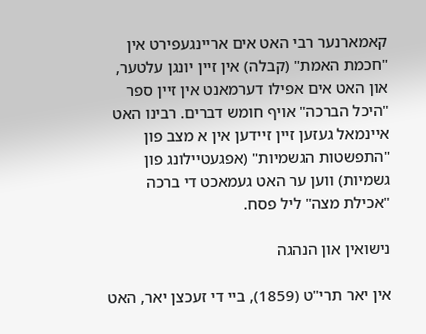קאמארנער רבי האט אים אריינגעפירט אין "חכמת האמת" (קבלה) אין זיין יונגן עלטער, און האט אים אפילו דערמאנט אין זיין ספר "היכל הברכה" אויף חומש דברים. רבינו האט איינמאל געזען זיין זיידען אין א מצב פון "התפשטות הגשמיות" (אפגעטיילונג פון גשמיות) ווען ער האט געמאכט די ברכה "אכילת מצה" ליל פסח.

נישואין און הנהגה

אין יאר תרי"ט (1859), ביי די זעכצן יאר, האט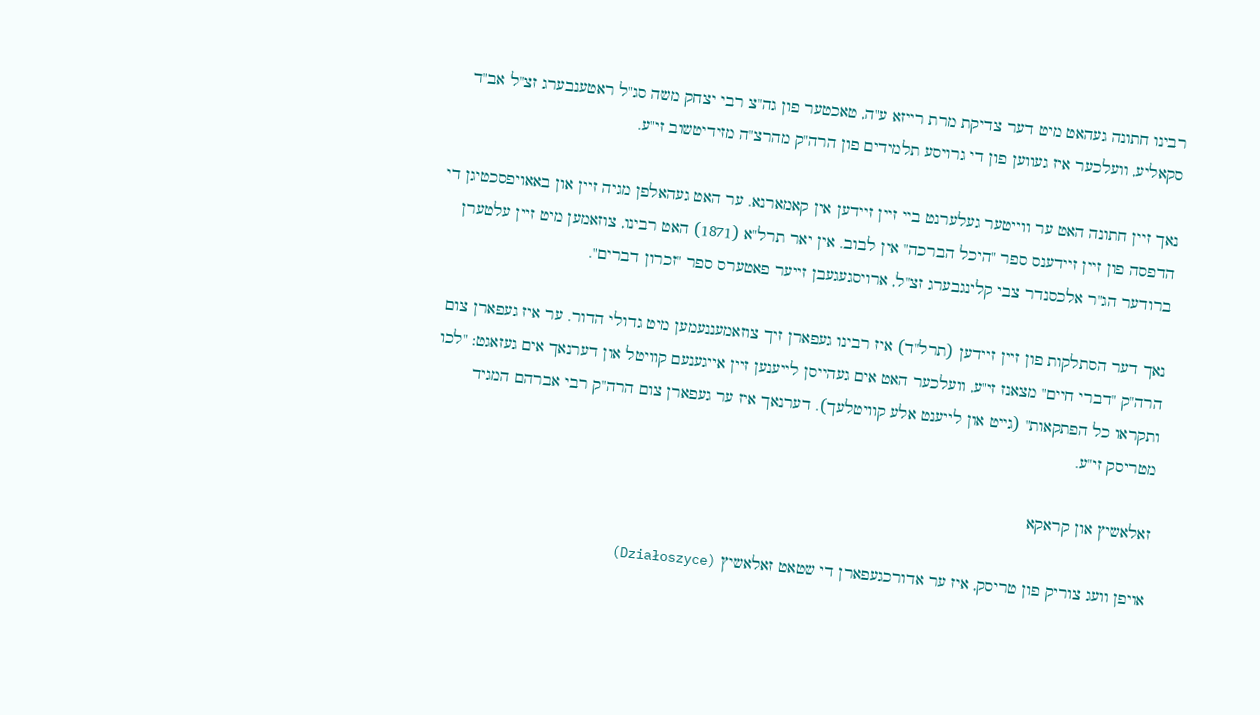רבינו חתונה געהאט מיט דער צדיקת מרת רייזא ע"ה, טאכטער פון גה"צ רבי יצחק משה סג"ל ראטענבערג זצ"ל אב"ד סקאליע, וועלכער איז געווען פון די גרויסע תלמידים פון הרה"ק מהרצ"ה מזידיטשוב זי"ע.

נאך זיין חתונה האט ער ווייטער געלערנט ביי זיין זיידען אין קאמארנא. ער האט געהאלפן מגיה זיין און באאויפסכטיגן די הדפסה פון זיין זיידענס ספר "היכל הברכה" אין לבוב. אין יאר תרל"א (1871) האט רבינו, צוזאמען מיט זיין עלטערן ברודער הג"ר אלכסנדר צבי קלינגבערג זצ"ל, ארויסגעגעבן זייער פאטערס ספר "זכרון דברים".

נאך דער הסתלקות פון זיין זיידען (תרל"ד) איז רבינו געפארן זיך צוזאמעננעמען מיט גדולי הדור. ער איז געפארן צום הרה"ק "דברי חיים" מצאנז זי"ע, וועלכער האט אים געהייסן לייענען זיין אייגענעם קוויטל און דערנאך אים געזאגט: "לכו ותקראו כל הפתקאות" (גייט און לייענט אלע קוויטלעך). דערנאך איז ער געפארן צום הרה"ק רבי אברהם המגיד מטריסק זי"ע.

זאלאשיץ און קראקא

אויפן וועג צוריק פון טריסק, איז ער אדורכגעפארן די שטאט זאלאשיץ (Działoszyce)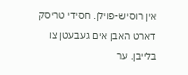אין רוסיש-פוילן. חסידי טריסק דארט האבן אים געבעטן צו בלייבן. ער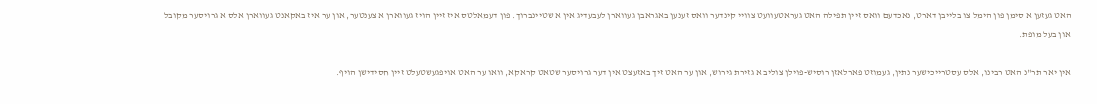האט געזען א סימן פון הימל צו בלייבן דארט, נאכדעם וואס זיין תפילה האט געראטעוועט צוויי קינדער וואס זענען באגראבן געווארן לעבעדיג אין א שטיינברוך. פון דעמאלטס איז זיין הויז געווארן א צענטער, און ער איז באקאנט געווארן אלס א גרויסער מקובל און בעל מופת.

אין יאר תר"נ האט רבינו, אלס עסטרייכישער נתין, געמוזט פארלאזן רוסיש-פוילן צוליב א גזירת גירוש, און ער האט זיך באזעצט אין דער גרויסער שטאט קראקא, וואו ער האט אויפגעשטעלט זיין חסידישן הויף.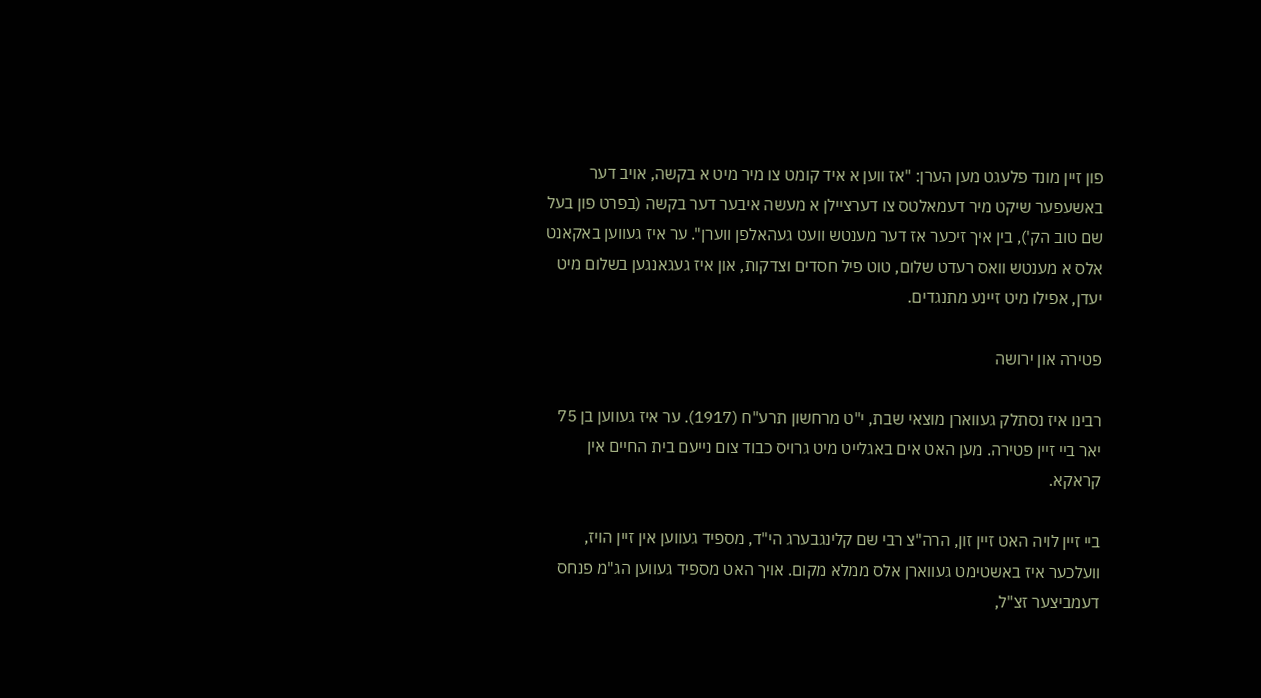פון זיין מונד פלעגט מען הערן: "אז ווען א איד קומט צו מיר מיט א בקשה, אויב דער באשעפער שיקט מיר דעמאלטס צו דערציילן א מעשה איבער דער בקשה (בפרט פון בעל שם טוב הק'), בין איך זיכער אז דער מענטש וועט געהאלפן ווערן". ער איז געווען באקאנט אלס א מענטש וואס רעדט שלום, טוט פיל חסדים וצדקות, און איז געגאנגען בשלום מיט יעדן, אפילו מיט זיינע מתנגדים.

פטירה און ירושה

רבינו איז נסתלק געווארן מוצאי שבת, י"ט מרחשון תרע"ח (1917). ער איז געווען בן 75 יאר ביי זיין פטירה. מען האט אים באגלייט מיט גרויס כבוד צום נייעם בית החיים אין קראקא.

ביי זיין לויה האט זיין זון, הרה"צ רבי שם קלינגבערג הי"ד, מספיד געווען אין זיין הויז, וועלכער איז באשטימט געווארן אלס ממלא מקום. אויך האט מספיד געווען הג"מ פנחס דעמביצער זצ"ל,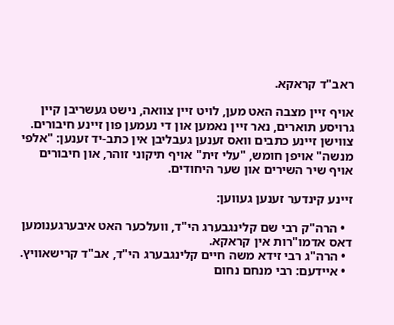ראב"ד קראקא.

אויף זיין מצבה האט מען, לויט זיין צוואה, נישט געשריבן קיין גרויסע תוארים, נאר זיין נאמען און די נעמען פון זיינע חיבורים. צווישן זיינע כתבים וואס זענען געבליבן אין כתב-יד זענען: "אלפי מנשה" אויפן חומש, "עלי זית" אויף תיקוני זוהר, און חיבורים אויף שיר השירים און שער היחודים.

זיינע קינדער זענען געווען:

  • הרה"ק רבי שם קלינגבערג הי"ד, וועלכער האט איבערגענומען דאס אדמו"רות אין קראקא.
  • הרה"ג רבי זידא משה חיים קלינגבערג הי"ד, אב"ד קרישאוויץ.
  • איידעם: רבי מנחם נחום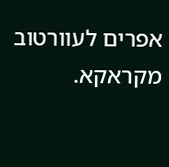אפרים לעוורטוב מקראקא.